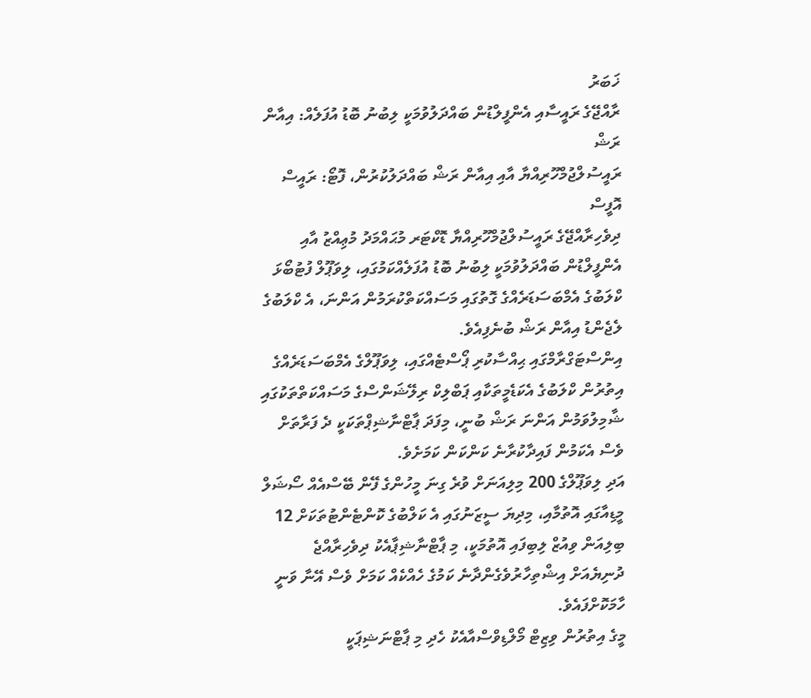ޚަބަރު
ރާއްޖޭގެ ރައީސާއި އެންފީލްޑުން ބައްދަލުވުމަކީ ލިބުނު ބޮޑު އުފަލެއް: އިއާން ރަޝް
ރައީސުލްޖުމްހޫރިއްޔާ އާއި އިއާން ރަޝް ބައްދަލުކުރުން، ފޮޓޯ: ރައީސް އޮފީސް
ދިވެހިރާއްޖޭގެ ރައީސުލްޖުމްހޫރިއްޔާ ޑޮކްޓަރ މުޙައްމަދު މުޢިއްޒު އާއި އެންފީލްޑުން ބައްދަލުވުމަކީ ލިބުނު ބޮޑު އުފަލެއްކަމުގައި، ލިވަޕޫލް ފުޓުބޯޅަ ކްލަބުގެ އެމްބަސަޑަރެއްގެ ގޮތުގައި މަސައްކަތްކުރަމުން އަންނަ، އެ ކްލަބުގެ ލެޖެންޑު އިއާން ރަޝް ބުނެފިއެވެ.
އިންސްޓަގްރާމްގައި ޙިއްސާކުރި ޕޯސްޓެއްގައި، ލިވަޕޫލްގެ އެމްބަސަޑަރެއްގެ އިތުރުން ކްލަބުގެ އެކަޑެމީތަކާއި ޕަބްލިކް ރިލޭޝަންސްގެ މަސައްކަތްތަކުގައި ޝާމިލުވަމުން އަންނަ ރަޝް ބުނީ، މިފަދަ ޕާޓްނާޝިޕްތަކަކީ ދެ ފަރާތަށް ވެސް އެކަމުން ފައިދާކުރާނެ ކަންކަން ކަމަށެވެ.
އަދި ލިވަޕޫލްގެ 200 މިލިއަނަށް ވުރެ ގިނަ މީހުންގެ ފޭން ބޭސްއެއް ސޯޝަލް މީޑިއާގައި އޮތުމާއި، މިދިޔަ ސީޒަނުގައި އެ ކަލްބުގެ ކޮންޓެންޓުތަކަށް 12 ބިލިއަން ވިއުޒް ލިބިފައި އޮތުމަކީ، މި ޕާޓްނާޝިޕާއެކު ދިވެހިރާއްޖެ ދުނިޔެއަށް އިޝްތިހާރުވެގެންދާނެ ކަމުގެ ހެއްކެއް ކަމަށް ވެސް އޭނާ ވަނީ ހާމަކޮށްފައެވެ.
މީގެ އިތުރުން ވިޒިޓް މޯލްޑިވްސްއާއެކު ހެދި މި ޕާޓްނަޝިޕަކީ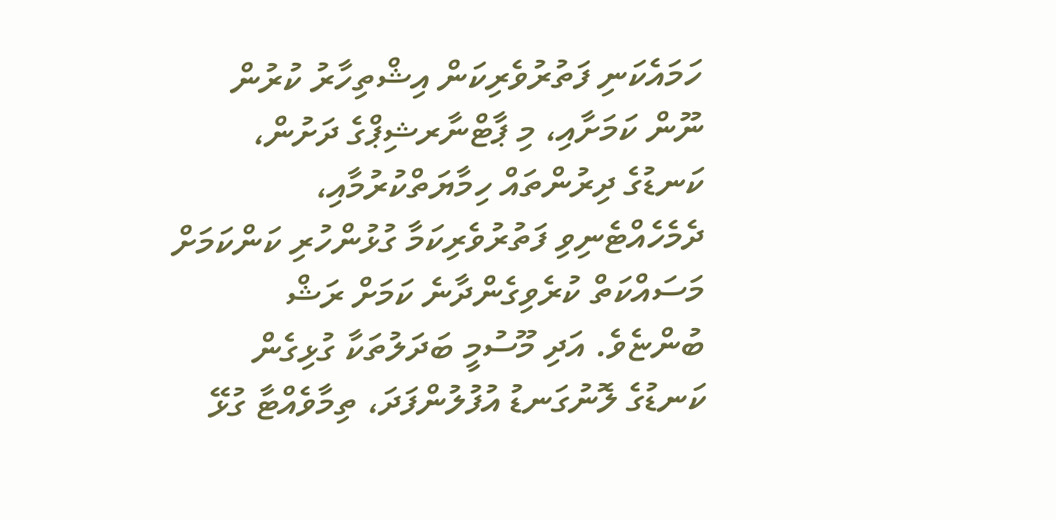ހަމައެކަނި ފަތުރުވެރިކަން އިޝްތިހާރު ކުރުން ނޫން ކަމަށާއި، މި ޕާޓްނާރޝިޕްގެ ދަށުން، ކަނޑުގެ ދިރުންތައް ހިމާޔަތްކުރުމާއި، ދެމެހެއްޓެނިވި ފަތުރުވެރިކަމާ ގުޅުންހުރި ކަންކަމަށް މަސައްކަތް ކުރެވިގެންދާނެ ކަމަށް ރަޝް ބުންޏެވެ. އަދި މޫސުމީ ބަދަލުތަކާ ގުޅިގެން ކަނޑުގެ ލޮނުގަނޑު އުފުލުންފަދަ، ތިމާވެއްޓާ ގުޅޭ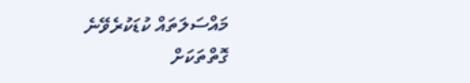މައްސަލަތައް ކުޑަކުރެވޭނެ ގޮތްތަކަށް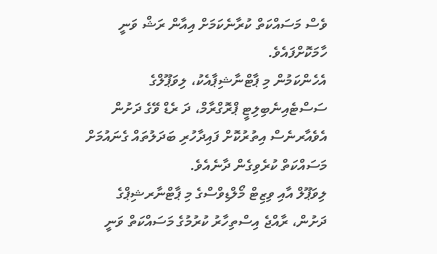ވެސް މަސައްކަތް ކުރާނެކަމަށް އިއާން ރަޝް ވަނީ ހާމަކޮށްފައެވެ.
އެހެންކަމުން މި ޕާޓްނާޝިޕާއެކު، ލިވަޕޫލްގެ ސަސްޓެއިނެބިލިޓީ ޕްރޮގްރާމް، ދަ ރެޑް ވޭގެ ދަށުން އެވެއާރނެސް އިތުރުކޮށް ފައިދާހުރި ބަދަލުތައް ގެނައުމަށް މަސައްކަތް ކުރެވިގެން ދާނެއެވެ.
ލިވަޕޫލް އާއި ވިޒިޓް މޯލްޑިވްސްގެ މި ޕާޓްނާރޝިޕްގެ ދަށުން، ރާއްޖެ އިސްތިހާރު ކުރުމުގެ މަސައްކަތް ވަނީ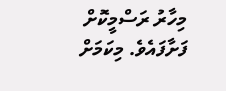މިހާރު ރަސްމީކޮށް ފަށާފައެވެ. މިކަމަށް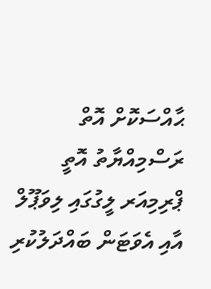ޙާއްސަކޮށް އޮތް ރަސްމިއްޔާތު އޮތީ ޕްރިމިއަރ ލީގުގައި ލިވަޕޫލް އާއި އެވަޓަން ބައްދަލުކުރި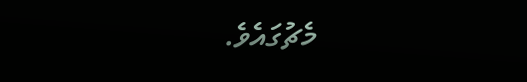މެޗުގައެވެ.